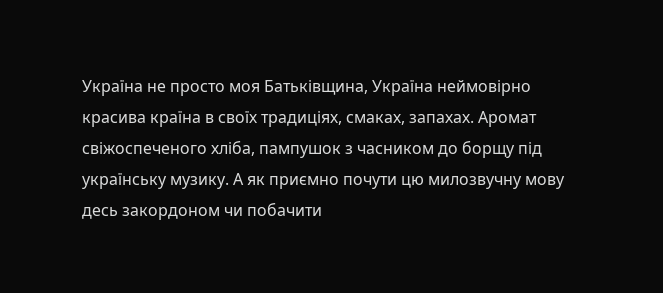Україна не просто моя Батьківщина, Україна неймовірно красива країна в своїх традиціях, смаках, запахах. Аромат свіжоспеченого хліба, пампушок з часником до борщу під українську музику. А як приємно почути цю милозвучну мову десь закордоном чи побачити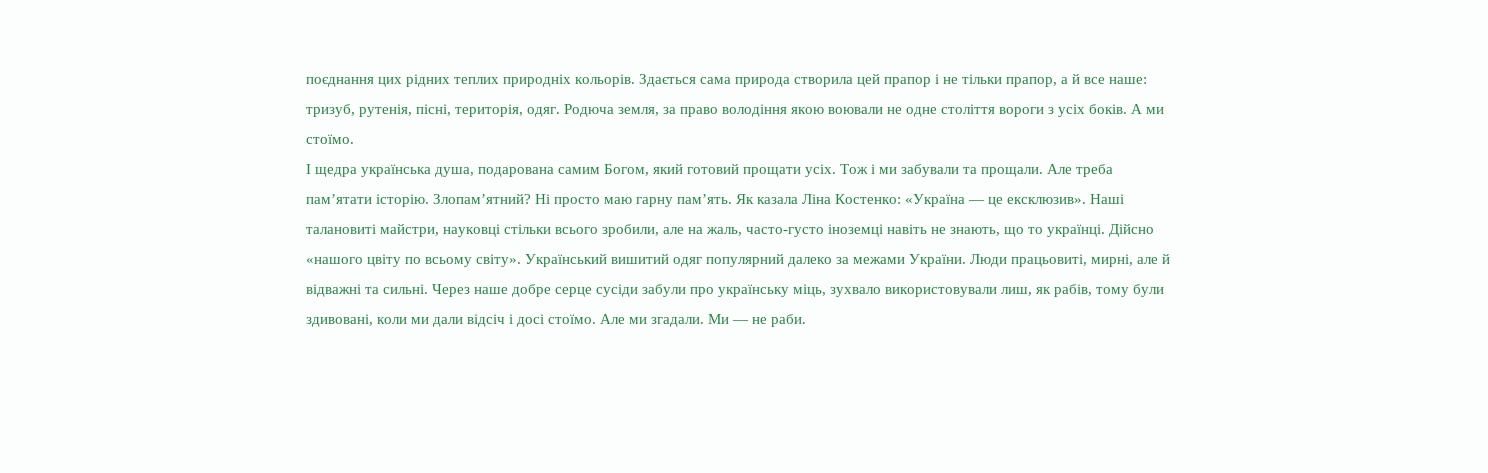поєднання цих рідних теплих природніх кольорів. Здається сама природа створила цей прапор і не тільки прапор, а й все наше: тризуб, рутенія, пісні, територія, одяг. Родюча земля, за право володіння якою воювали не одне століття вороги з усіх боків. А ми стоїмо.
І щедра українська душа, подарована самим Богом, який готовий прощати усіх. Тож і ми забували та прощали. Але треба пам’ятати історію. Злопам’ятний? Ні просто маю гарну пам’ять. Як казала Ліна Костенко: «Україна — це ексклюзив». Наші талановиті майстри, науковці стільки всього зробили, але на жаль, часто-густо іноземці навіть не знають, що то українці. Дійсно «нашого цвіту по всьому світу». Український вишитий одяг популярний далеко за межами України. Люди працьовиті, мирні, але й відважні та сильні. Через наше добре серце сусіди забули про українську міць, зухвало використовували лиш, як рабів, тому були здивовані, коли ми дали відсіч і досі стоїмо. Але ми згадали. Ми — не раби.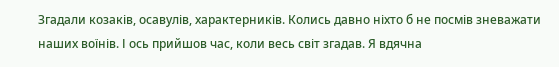Згадали козаків, осавулів, характерників. Колись давно ніхто б не посмів зневажати наших воїнів. І ось прийшов час, коли весь світ згадав. Я вдячна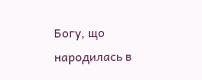Богу, що народилась в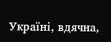Україні, вдячна,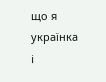що я українка і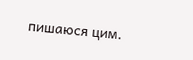пишаюся цим.